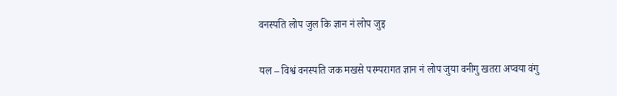वनस्पति लोप जुल कि ज्ञान नं लोप जुइ

यल – विश्वं वनस्पति जक मखसे परम्परागत ज्ञान नं लोप जुया वनीगु खतरा अप्वया वंगु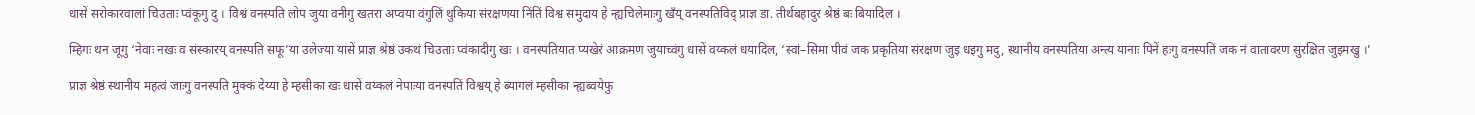धासें सरोकारवालां चिउताः प्वंकूगु दु । विश्वं वनस्पति लोप जुया वनीगु खतरा अप्वया वंगुलिं थुकिया संरक्षणया निंतिं विश्व समुदाय हे न्ह्यचिलेमाःगु खँय् वनस्पतिविद् प्राज्ञ डा. तीर्थबहादुर श्रेष्ठं बः बियादिल ।

म्हिगः थन जूगु ‘नेवाः नखः व संस्कारय् वनस्पति सफू’या उलेज्या यासें प्राज्ञ श्रेष्ठं उकथं चिउताः प्वंकादीगु खः । वनस्पतियात प्यखेरं आक्रमण जुयाच्वंगु धासें वय्कलं धयादिल, ‘स्वां–सिमा पीवं जक प्रकृतिया संरक्षण जुइ धइगु मदु, स्थानीय वनस्पतिया अन्त्य यानाः पिनें हःगु वनस्पतिं जक नं वातावरण सुरक्षित जुइमखु ।’

प्राज्ञ श्रेष्ठं स्थानीय महत्वं जाःगु वनस्पति मुक्कं देय्या हे म्हसीका खः धासें वय्कलं नेपाःया वनस्पतिं विश्वय् हे ब्यागलं म्हसीका न्ह्यब्वयेफु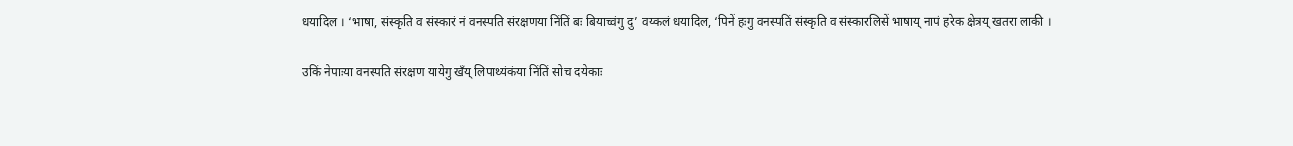धयादिल । ‘भाषा, संस्कृति व संस्कारं नं वनस्पति संरक्षणया निंतिं बः बियाच्वंगु दु’ वय्कलं धयादिल, ‘पिनें हःगु वनस्पतिं संस्कृति व संस्कारलिसें भाषाय् नापं हरेक क्षेत्रय् खतरा लाकी ।

उकिं नेपाःया वनस्पति संरक्षण यायेगु खँय् लिपाथ्यंकंया निंतिं सोच दयेकाः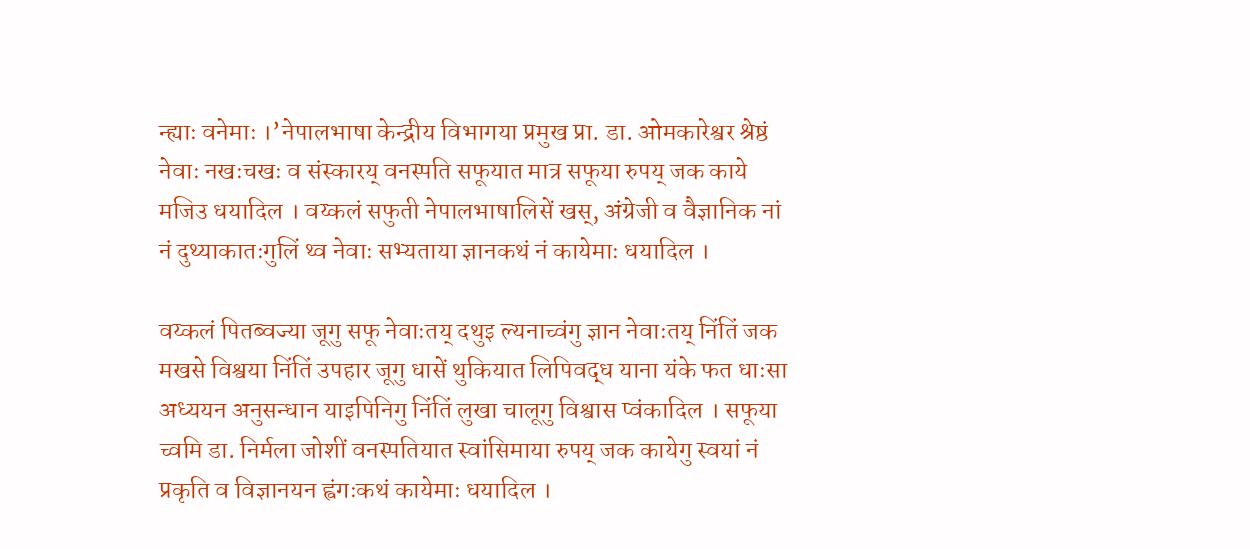न्ह्याः वनेमाः ।’नेपालभाषा केन्द्रीय विभागया प्रमुख प्रा. डा. ओमकारेश्वर श्रेष्ठं नेवाः नखःचखः व संस्कारय् वनस्पति सफूयात मात्र सफूया रुपय् जक काये मजिउ धयादिल । वय्कलं सफुती नेपालभाषालिसें खस्, अंग्रेजी व वैज्ञानिक नां नं दुथ्याकातःगुलिं थ्व नेवाः सभ्यताया ज्ञानकथं नं कायेमाः धयादिल ।

वय्कलं पितब्वज्या जूगु सफू नेवाःतय् दथुइ ल्यनाच्वंगु ज्ञान नेवाःतय् निंतिं जक मखसे विश्वया निंतिं उपहार जूगु धासें थुकियात लिपिवद्ध याना यंके फत धाःसा अध्ययन अनुसन्धान याइपिनिगु निंतिं लुखा चालूगु विश्वास प्वंकादिल । सफूया च्वमि डा. निर्मला जोशीं वनस्पतियात स्वांसिमाया रुपय् जक कायेगु स्वयां नं प्रकृति व विज्ञानयन ह्वंगःकथं कायेमाः धयादिल ।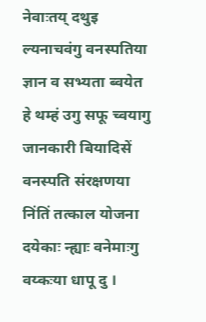नेवाःतय् दथुइ ल्यनाचवंगु वनस्पतिया ज्ञान व सभ्यता ब्वयेत हे थम्हं उगु सफू च्वयागु जानकारी बियादिसें वनस्पति संरक्षणया निंतिं तत्काल योजना दयेकाः न्ह्याः वनेमाःगु वय्कःया धापू दु ।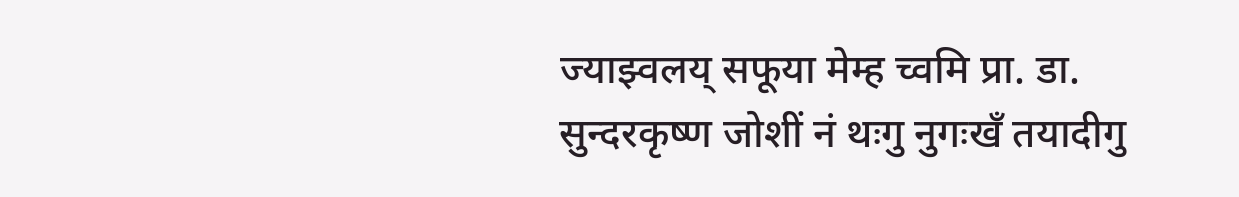ज्याझ्वलय् सफूया मेम्ह च्वमि प्रा. डा. सुन्दरकृष्ण जोशीं नं थःगु नुगःखँ तयादीगु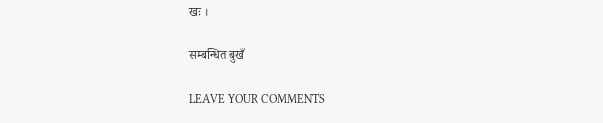खः ।

सम्बन्धित बुखँ

LEAVE YOUR COMMENTS